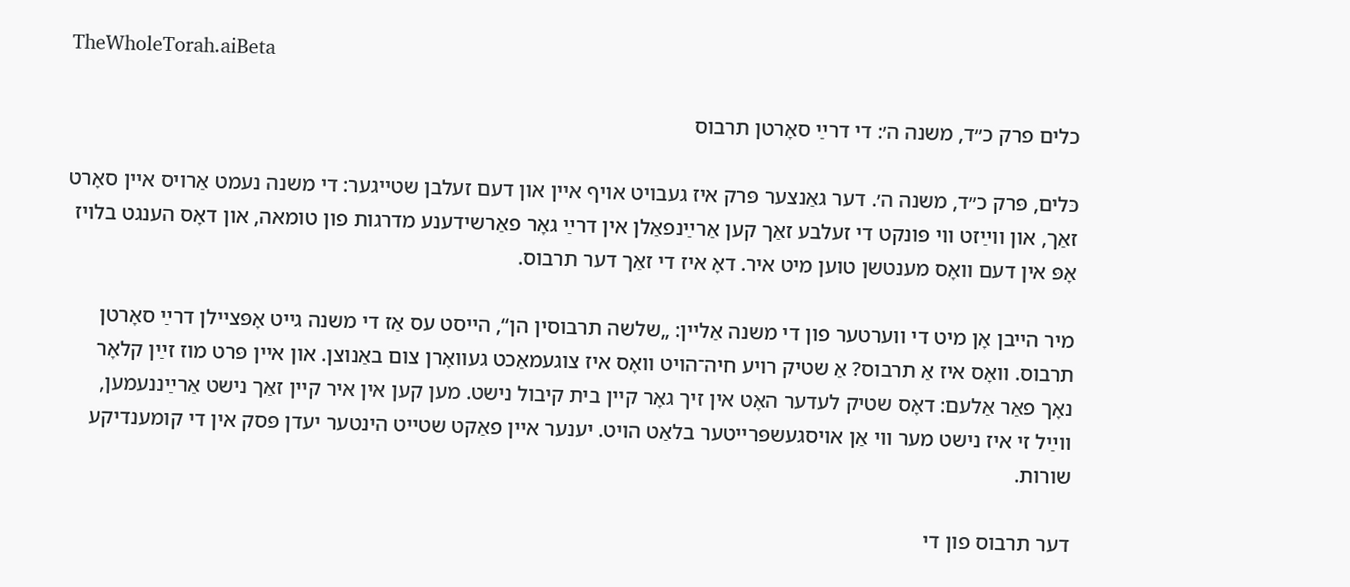TheWholeTorah.aiBeta

כלים פרק כ״ד, משנה ה׳: די דרײַ סאָרטן תרבוס

כּלים, פּרק כ״ד, משנה ה׳. דער גאַנצער פּרק איז געבויט אויף איין און דעם זעלבן שטייגער: די משנה נעמט אַרויס איין סאָרט זאַך, און ווײַזט ווי פּונקט די זעלבע זאַך קען אַרײַנפאַלן אין דרײַ גאָר פאַרשידענע מדרגות פון טומאה, און דאָס הענגט בלויז אָפּ אין דעם וואָס מענטשן טוען מיט איר. דאָ איז די זאַך דער תרבוס.

מיר הייבן אָן מיט די ווערטער פון די משנה אַליין: „שלשה תרבוסין הן“, הייסט עס אַז די משנה גייט אָפּציילן דרײַ סאָרטן תרבוס. וואָס איז אַ תרבוס? אַ שטיק רויע חיה־הויט וואָס איז צוגעמאַכט געוואָרן צום באַנוצן. און איין פּרט מוז זײַן קלאָר נאָך פאַר אַלעם: דאָס שטיק לעדער האָט אין זיך גאָר קיין בית קיבול נישט. מען קען אין איר קיין זאַך נישט אַרײַננעמען, ווײַל זי איז נישט מער ווי אַן אויסגעשפּרייטער בלאַט הויט. יענער איין פאַקט שטייט הינטער יעדן פּסק אין די קומענדיקע שורות.

דער תרבוס פון די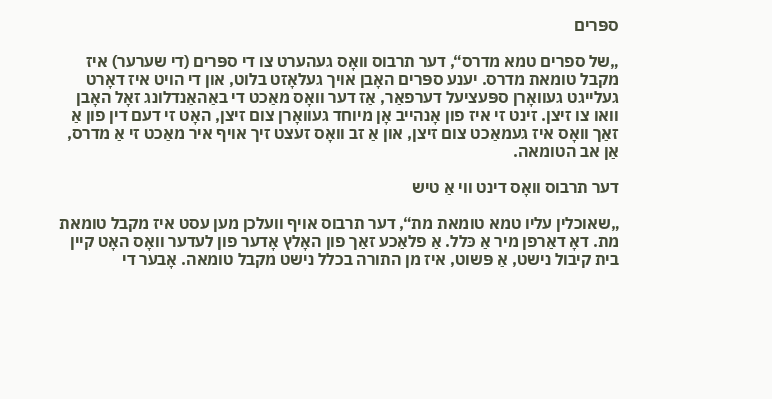ספּרים

„של ספרים טמא מדרס“, דער תרבוס וואָס געהערט צו די ספּרים (די שערער) איז מקבל טומאת מדרס. יענע ספּרים האָבן אויך געלאָזט בלוט, און די הויט איז דאָרט געלייגט געוואָרן ספּעציעל דערפאַר, אַז דער וואָס מאַכט די באַהאַנדלונג זאָל האָבן וואו צו זיצן. זינט זי איז פון אָנהייב אָן מיוחד געוואָרן צום זיצן, האָט זי דעם דין פון אַ זאַך וואָס איז געמאַכט צום זיצן, און אַ זב וואָס זעצט זיך אויף איר מאַכט זי אַ מדרס, אַן אב הטומאה.

דער תרבוס וואָס דינט ווי אַ טיש

„שאוכלין עליו טמא טומאת מת“, דער תרבוס אויף וועלכן מען עסט איז מקבל טומאת מת. דאָ דאַרפן מיר אַ כּלל. אַ פלאַכע זאַך פון האָלץ אָדער פון לעדער וואָס האָט קיין בית קיבול נישט, אַ פּשוט, איז מן התורה בכלל נישט מקבל טומאה. אָבער די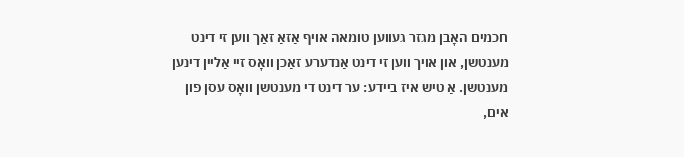חכמים האָבן מגזר געווען טומאה אויף אַזאַ זאַך ווען זי דינט מענטשן, און אויך ווען זי דינט אַנדערע זאַכן וואָס זיי אַליין דינען מענטשן. אַ טיש איז ביידע: ער דינט די מענטשן וואָס עסן פון אים,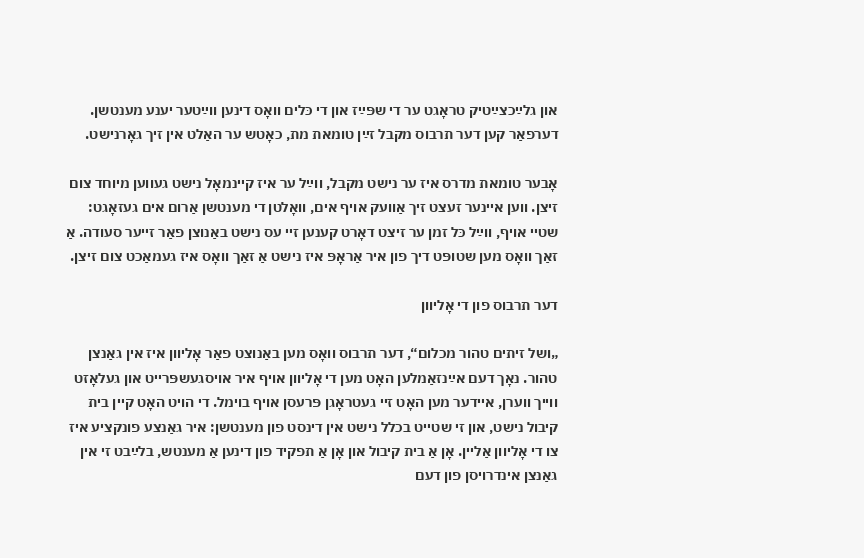און גלײַכצײַטיק טראָגט ער די שפּײַז און די כּלים וואָס דינען ווײַטער יענע מענטשן. דערפאַר קען דער תרבוס מקבל זײַן טומאת מת, כאָטש ער האַלט אין זיך גאָרנישט.

אָבער טומאת מדרס איז ער נישט מקבל, ווײַל ער איז קיינמאָל נישט געווען מיוחד צום זיצן. ווען איינער זעצט זיך אַוועק אויף אים, וואָלטן די מענטשן אַרום אים געזאָגט: שטיי אויף, ווײַל כּל זמן ער זיצט דאָרט קענען זיי עס נישט באַנוצן פאַר זייער סעודה. אַ זאַך וואָס מען שטופּט דיך פון איר אַראָפּ איז נישט אַ זאַך וואָס איז געמאַכט צום זיצן.

דער תרבוס פון די אָליוון

„ושל זיתים טהור מכלום“, דער תרבוס וואָס מען באַנוצט פאַר אָליוון איז אין גאַנצן טהור. נאָך דעם אײַנזאַמלען האָט מען די אָליוון אויף איר אויסגעשפּרייט און געלאָזט ווייך ווערן, איידער מען האָט זיי געטראָגן פּרעסן אויף בוימל. די הויט האָט קיין בית קיבול נישט, און זי שטייט בכלל נישט אין דינסט פון מענטשן: איר גאַנצע פונקציע איז צו די אָליוון אַליין. אָן אַ בית קיבול און אָן אַ תפקיד פון דינען אַ מענטש, בלײַבט זי אין גאַנצן אינדרויסן פון דעם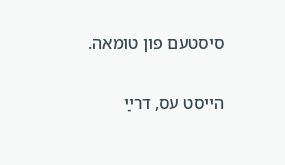סיסטעם פון טומאה.

הייסט עס, דרײַ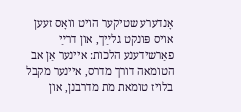אָנדערע שטיקער הויט וואָס זעען אויס פּונקט גלײַך, און דרײַ פאַרשידענע הלכות: איינער אַן אב הטומאה דורך מדרס, איינער מקבל בלויז טומאת מת מדרבנן, און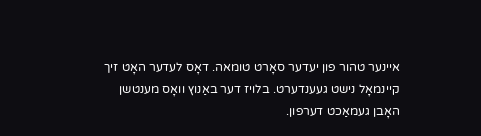איינער טהור פון יעדער סאָרט טומאה. דאָס לעדער האָט זיך קיינמאָל נישט געענדערט. בלויז דער באַנוץ וואָס מענטשן האָבן געמאַכט דערפון.